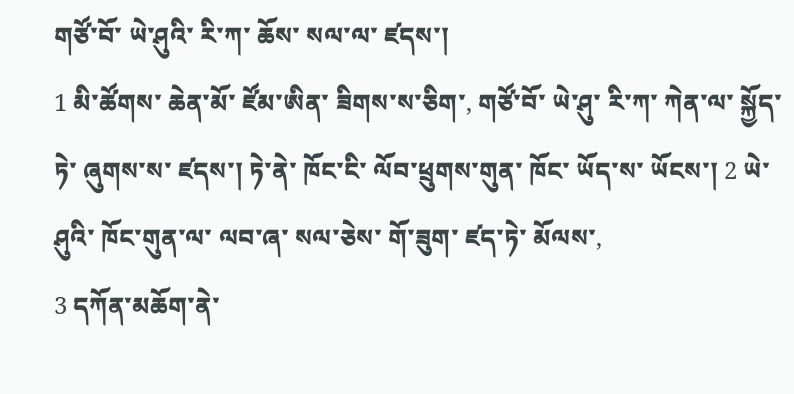གཙོ་བོ་ ཡེ་ཤུའི་ རི་ཀ་ ཆོས་ སལ་ལ་ ཛདས་།
1 མི་ཚོགས་ ཆེན་མོ་ ཛོམ་ཨིན་ ཟིགས་ས་ཅིག་, གཙོ་བོ་ ཡེ་ཤུ་ རི་ཀ་ ཀེན་ལ་ སྐྱོད་ཏེ་ ཞུགས་ས་ ཛདས་། ཏེ་ནེ་ ཁོང་ངི་ ལོབ་ཕྲུགས་གུན་ ཁོང་ ཡོད་ས་ ཡོངས་། 2 ཡེ་ཤུའི་ ཁོང་གུན་ལ་ ལབ་ཞ་ སལ་ཅེས་ གོ་ཟུག་ ཛད་ཏེ་ མོལས་,
3 དཀོན་མཆོག་ནེ་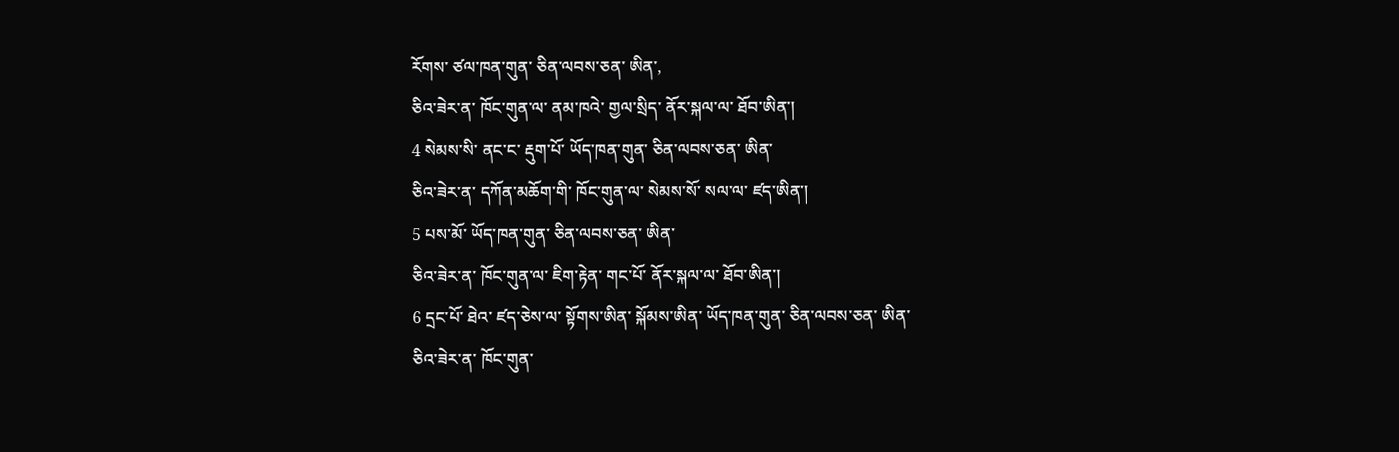རོགས་ ཙལ་ཁན་གུན་ ཅིན་ལབས་ཅན་ ཨིན་,
ཅིའ་ཟེར་ན་ ཁོང་གུན་ལ་ ནམ་ཁའེ་ གྱལ་སྲིད་ ནོར་སྐལ་ལ་ ཐོབ་ཨིན་།
4 སེམས་སི་ ནང་ང་ རྡུག་པོ་ ཡོད་ཁན་གུན་ ཅིན་ལབས་ཅན་ ཨིན་
ཅིའ་ཟེར་ན་ དཀོན་མཆོག་གི་ ཁོང་གུན་ལ་ སེམས་སོ་ སལ་ལ་ ཛད་ཨིན་།
5 པས་མོ་ ཡོད་ཁན་གུན་ ཅིན་ལབས་ཅན་ ཨིན་
ཅིའ་ཟེར་ན་ ཁོང་གུན་ལ་ ཇིག་རྟེན་ གང་པོ་ ནོར་སྐལ་ལ་ ཐོབ་ཨིན་།
6 དྲང་པོ་ ཐེའ་ ཛད་ཅེས་ལ་ སྟོགས་ཨིན་ སྐོམས་ཨིན་ ཡོད་ཁན་གུན་ ཅིན་ལབས་ཅན་ ཨིན་
ཅིའ་ཟེར་ན་ ཁོང་གུན་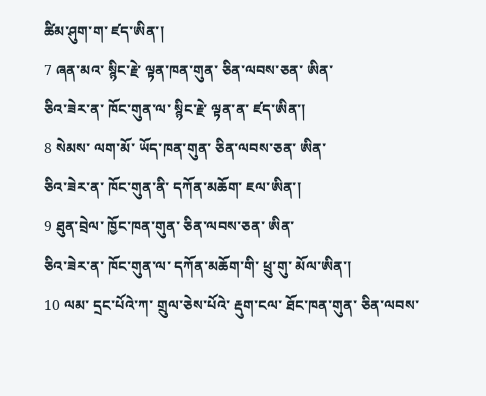ཚིམ་ཤུག་ག་ ཛད་ཨིན་།
7 ཞན་མའ་ སྙིང་རྗེ་ ལྟན་ཁན་གུན་ ཅིན་ལབས་ཅན་ ཨིན་
ཅིའ་ཟེར་ན་ ཁོང་གུན་ལ་ སྙིང་རྗེ་ ལྟན་ན་ ཛད་ཨིན་།
8 སེམས་ ལག་མོ་ ཡོད་ཁན་གུན་ ཅིན་ལབས་ཅན་ ཨིན་
ཅིའ་ཟེར་ན་ ཁོང་གུན་ནི་ དཀོན་མཆོག་ ཇལ་ཨིན་།
9 ཐུན་བྲེལ་ ཁྱོང་ཁན་གུན་ ཅིན་ལབས་ཅན་ ཨིན་
ཅིའ་ཟེར་ན་ ཁོང་གུན་ལ་ དཀོན་མཆོག་གི་ ཕྲུ་གུ་ མོལ་ཨིན་།
10 ལམ་ དྲང་པོའེ་ཀ་ གྲུལ་ཅེས་པོའེ་ རྡུག་ངལ་ ཐོང་ཁན་གུན་ ཅིན་ལབས་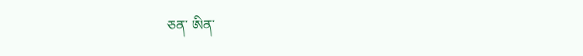ཅན་ ཨིན་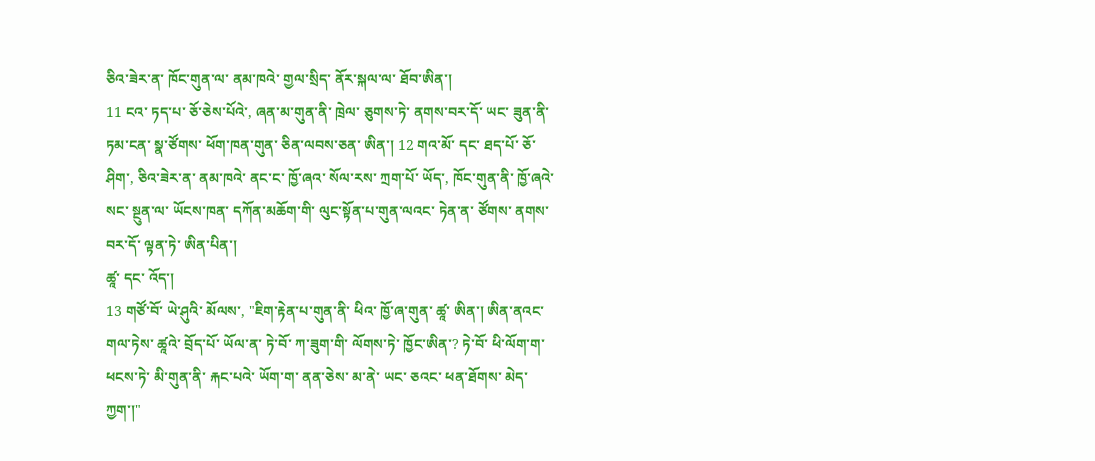ཅིའ་ཟེར་ན་ ཁོང་གུན་ལ་ ནམ་ཁའེ་ གྱལ་སྲིད་ ནོར་སྐལ་ལ་ ཐོབ་ཨིན་།
11 ངའ་ ཏད་པ་ ཅོ་ཅེས་པོའེ་, ཞན་མ་གུན་ནི་ ཁྲེལ་ ཅུགས་ཏེ་ ནགས་བར་དོ་ ཡང་ ཟུན་ནི་ ཏམ་ངན་ སྣ་ཙོགས་ ཕོག་ཁན་གུན་ ཅིན་ལབས་ཅན་ ཨིན་། 12 གའ་མོ་ དང་ ཐད་པོ་ ཅོ་ཤིག་, ཅིའ་ཟེར་ན་ ནམ་ཁའེ་ ནང་ང་ ཁྱོ་ཞའ་ སོལ་རས་ ཀྲག་པོ་ ཡོད་, ཁོང་གུན་ནི་ ཁྱོ་ཞའེ་ སང་ སྔུན་ལ་ ཡོངས་ཁན་ དཀོན་མཆོག་གི་ ལུང་སྟོན་པ་གུན་ལའང་ ཏེན་ན་ ཙོགས་ ནགས་བར་དོ་ ལྟན་ཏེ་ ཨིན་པིན་།
ཚཱ་ དང་ འོད་།
13 གཙོ་བོ་ ཡེ་ཤུའི་ མོལས་, "ཇིག་རྟེན་པ་གུན་ནི་ ཕིའ་ ཁྱོ་ཞ་གུན་ ཚཱ་ ཨིན་། ཨིན་ནའང་ གལ་ཏེས་ ཚཱའེ་ བྲོད་པོ་ ཡོལ་ན་ ཏེ་བོ་ ཀ་ཟུག་གི་ ལོགས་ཏེ་ ཁྱོང་ཨིན་? ཏེ་བོ་ ཕི་ལོག་ག་ ཕངས་ཏེ་ མི་གུན་ནི་ རྐང་པའེ་ ཡོག་ག་ ནན་ཅེས་ མ་ནེ་ ཡང་ ཅའང་ ཕན་ཐོགས་ མེད་ཀྱག་།"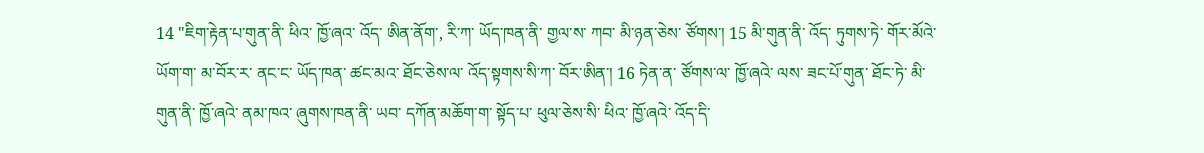14 "ཇིག་རྟེན་པ་གུན་ནི་ ཕིའ་ ཁྱོ་ཞའ་ འོད་ ཨིན་ནོག་, རི་ཀ་ ཡོད་ཁན་ནི་ གྱལ་ས་ ཀབ་ མི་ཉན་ཅེས་ ཙོགས་། 15 མི་གུན་ནི་ འོད་ ཏུགས་ཏེ་ གོར་མོའེ་ ཡོག་ག་ མ་བོར་ར་ ནང་ང་ ཡོད་ཁན་ ཚང་མའ་ ཐོང་ཅེས་ལ་ འོད་སྟགས་སི་ཀ་ བོར་ཨིན་། 16 ཏེན་ན་ ཙོགས་ལ་ ཁྱོ་ཞའེ་ ལས་ ཟང་པོ་གུན་ ཐོང་ཏེ་ མི་གུན་ནི་ ཁྱོ་ཞའེ་ ནམ་ཁའ་ ཞུགས་ཁན་ནི་ ཡབ་ དཀོན་མཆོག་ག་ སྟོད་པ་ ཕུལ་ཅེས་སི་ ཕིའ་ ཁྱོ་ཞའེ་ འོད་དི་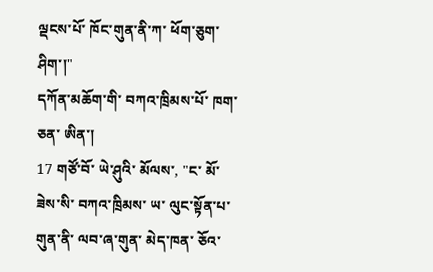ལྡངས་པོ་ ཁོང་གུན་ནི་ཀ་ ཕོག་ཅུག་ཤིག་།"
དཀོན་མཆོག་གི་ བཀའ་ཁྲིམས་པོ་ ཁག་ཅན་ ཨིན་།
17 གཙོ་བོ་ ཡེ་ཤུའི་ མོལས་, "ང་ མོ་ཟེས་སི་ བཀའ་ཁྲིམས་ ཡ་ ལུང་སྟོན་པ་གུན་ནི་ ལབ་ཞ་གུན་ མེད་ཁན་ ཅོའ་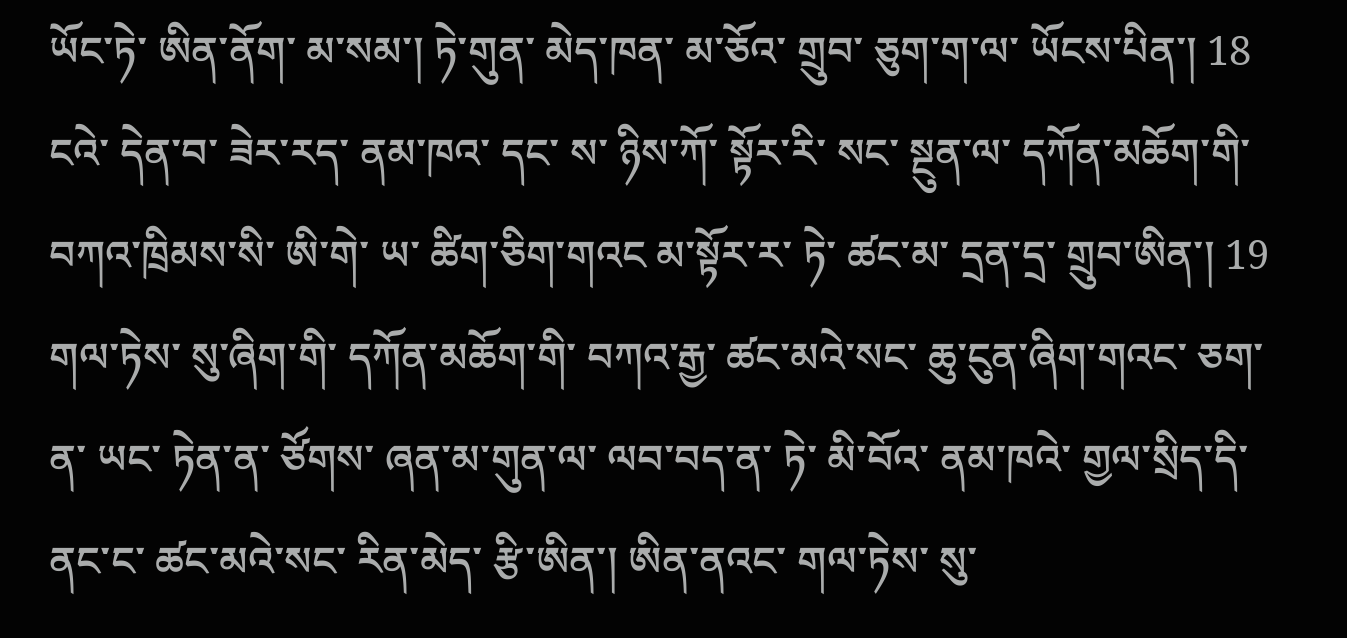ཡོང་ཏེ་ ཨིན་ནོག་ མ་སམ་། ཏེ་གུན་ མེད་ཁན་ མ་ཅོའ་ གྲུབ་ ཅུག་ག་ལ་ ཡོངས་པིན་། 18 ངའེ་ དེན་བ་ ཟེར་རད་ ནམ་ཁའ་ དང་ ས་ ཉིས་ཀོ་ སྟོར་རི་ སང་ སྔུན་ལ་ དཀོན་མཆོག་གི་ བཀའ་ཁྲིམས་སི་ ཨི་གེ་ ཡ་ ཚིག་ཅིག་གའང མ་སྟོར་ར་ ཏེ་ ཚང་མ་ དྲན་དྲ་ གྲུབ་ཨིན་། 19 གལ་ཏེས་ སུ་ཞིག་གི་ དཀོན་མཆོག་གི་ བཀའ་རྒྱ་ ཚང་མའེ་སང་ ཆུ་ངུན་ཞིག་གའང་ ཅག་ན་ ཡང་ ཏེན་ན་ ཙོགས་ ཞན་མ་གུན་ལ་ ལབ་བད་ན་ ཏེ་ མི་བོའ་ ནམ་ཁའེ་ གྱལ་སྲིད་དི་ ནང་ང་ ཚང་མའེ་སང་ རིན་མེད་ རྩི་ཨིན་། ཨིན་ནའང་ གལ་ཏེས་ སུ་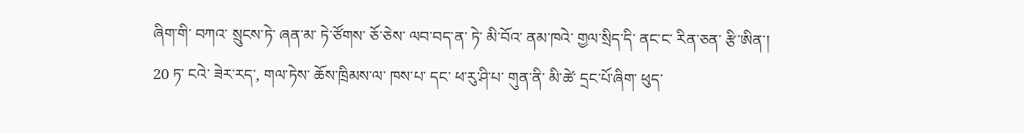ཞིག་གི་ བཀའ་ སྲུངས་ཏེ་ ཞན་མ་ ཏེ་ཙོགས་ ཅོ་ཅེས་ ལབ་བད་ན་ ཏེ་ མི་བོའ་ ནམ་ཁའེ་ གྱལ་སྲིད་དི་ ནང་ང་ རིན་ཅན་ རྩི་ཨིན་།
20 ཏ་ ངའེ་ ཟེར་རད་, གལ་ཏེས་ ཆོས་ཁྲིམས་ལ་ ཁས་པ་ དང་ ཕ་རུ་ཤི་པ་ གུན་ནི་ མི་ཚེ་ དྲང་པོ་ཞིག་ ཕུད་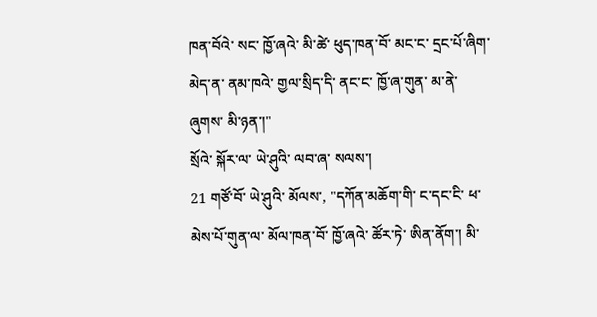ཁན་བོའེ་ སང་ ཁྱོ་ཞའེ་ མི་ཚེ་ ཕུད་ཁན་བོ་ མང་ང་ དྲང་པོ་ཞིག་ མེད་ན་ ནམ་ཁའེ་ གྱལ་སྲིད་དི་ ནང་ང་ ཁྱོ་ཞ་གུན་ མ་ནེ་ ཞུགས་ མི་ཉན་།"
སྲོའེ་ སྐོར་ལ་ ཡེ་ཤུའི་ ལབ་ཞ་ སལས་།
21 གཙོ་བོ་ ཡེ་ཤུའི་ མོལས་, "དཀོན་མཆོག་གི་ ང་དང་ངི་ ཕ་མེས་པོ་གུན་ལ་ མོལ་ཁན་བོ་ ཁྱོ་ཞའེ་ ཚོར་ཏེ་ ཨིན་ནོག་། མི་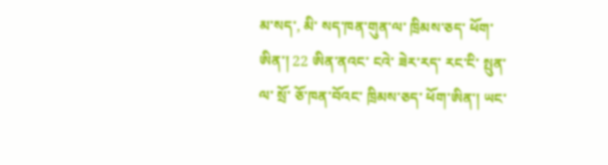མ་སད་, མི་ སད་ཁན་གུན་ལ་ ཁྲིམས་ཅད་ ཕོག་ཨིན་། 22 ཨིན་ནའང་ ངའེ་ ཟེར་རད་ རང་ངི་ སྤུན་ལ་ སྲོ་ ཅོ་ཁན་བོའང་ ཁྲིམས་ཅད་ ཕོག་ཨིན་། ཡང་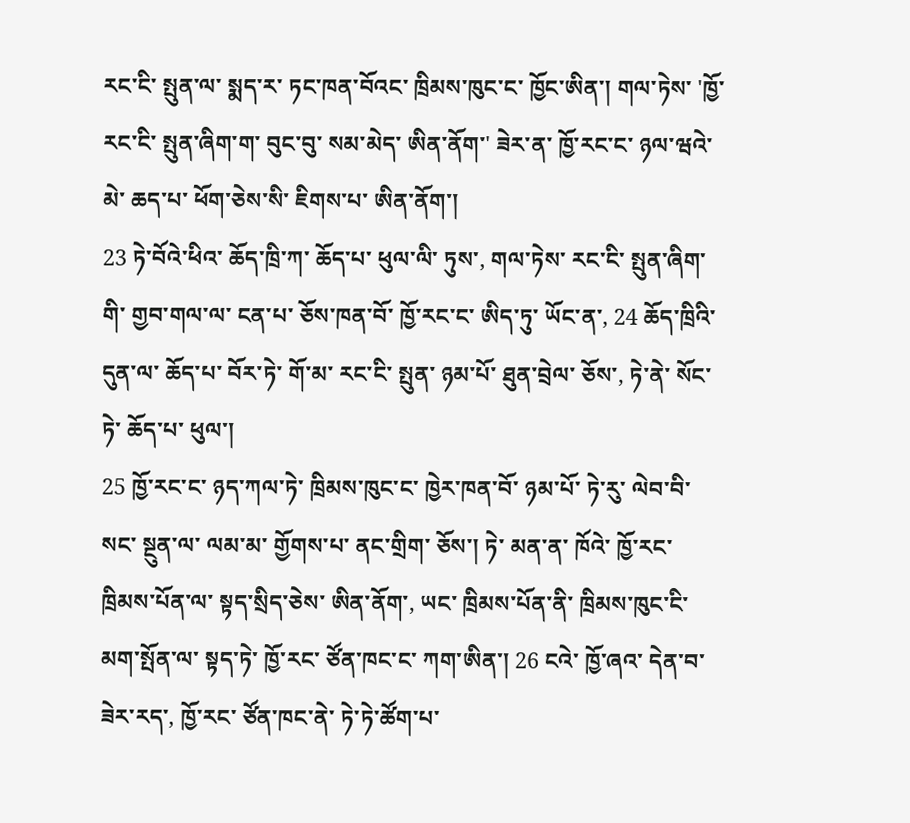རང་ངི་ སྤུན་ལ་ སྨད་ར་ ཏང་ཁན་བོའང་ ཁྲིམས་ཁུང་ང་ ཁྱོང་ཨིན་། གལ་ཏེས་ 'ཁྱོ་རང་ངི་ སྤུན་ཞིག་ག་ བུང་བུ་ སམ་མེད་ ཨིན་ནོག་' ཟེར་ན་ ཁྱོ་རང་ང་ ཉལ་ཝའེ་ མེ་ ཆད་པ་ ཕོག་ཅེས་སི་ ཇིགས་པ་ ཨིན་ནོག་།
23 ཏེ་བོའེ་ཕིའ་ ཆོད་ཁྲི་ཀ་ ཆོད་པ་ ཕུལ་ལི་ ཏུས་, གལ་ཏེས་ རང་ངི་ སྤུན་ཞིག་གི་ གྱབ་གལ་ལ་ ངན་པ་ ཅོས་ཁན་བོ་ ཁྱོ་རང་ང་ ཨིད་ཏུ་ ཡོང་ན་, 24 ཆོད་ཁྲིའི་ དུན་ལ་ ཆོད་པ་ བོར་ཏེ་ གོ་མ་ རང་ངི་ སྤུན་ ཉམ་པོ་ ཐུན་བྲེལ་ ཅོས་, ཏེ་ནེ་ སོང་ཏེ་ ཆོད་པ་ ཕུལ་།
25 ཁྱོ་རང་ང་ ཉད་ཀལ་ཏེ་ ཁྲིམས་ཁུང་ང་ ཁྱེར་ཁན་བོ་ ཉམ་པོ་ ཏེ་རུ་ ལེབ་བི་ སང་ སྔུན་ལ་ ལམ་མ་ གྱོགས་པ་ ནང་གྲིག་ ཅོས་། ཏེ་ མན་ན་ ཁོའེ་ ཁྱོ་རང་ ཁྲིམས་པོན་ལ་ སྟད་སྲིད་ཅེས་ ཨིན་ནོག་, ཡང་ ཁྲིམས་པོན་ནི་ ཁྲིམས་ཁུང་ངི་ མག་སྤོན་ལ་ སྟད་ཏེ་ ཁྱོ་རང་ ཙོན་ཁང་ང་ ཀག་ཨིན་། 26 ངའེ་ ཁྱོ་ཞའ་ དེན་བ་ ཟེར་རད་, ཁྱོ་རང་ ཙོན་ཁང་ནེ་ ཏེ་ཏེ་ཚོག་པ་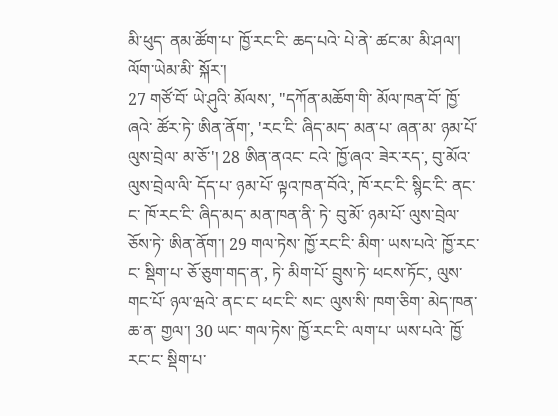མི་ཕུད་ ནམ་ཚོག་པ་ ཁྱོ་རང་ངི་ ཆད་པའེ་ པེ་ནེ་ ཚང་མ་ མི་ཤལ་།
ལོག་ཡེམ་མི་ སྐོར་།
27 གཙོ་བོ་ ཡེ་ཤུའི་ མོལས་, "དཀོན་མཆོག་གི་ མོལ་ཁན་བོ་ ཁྱོ་ཞའེ་ ཚོར་ཏེ་ ཨིན་ནོག་, 'རང་ངི་ ཞིད་མད་ མན་པ་ ཞན་མ་ ཉམ་པོ་ ལུས་བྲེལ་ མ་ཅོ་'། 28 ཨིན་ནའང་ ངའེ་ ཁྱོ་ཞའ་ ཟེར་རད་, བུ་མོའ་ ལུས་བྲེལ་ལི་ དོད་པ་ ཉམ་པོ་ ལྟའ་ཁན་བོའེ་, ཁོ་རང་ངི་ སྙིང་ངི་ ནང་ང་ ཁོ་རང་ངི་ ཞིད་མད་ མན་ཁན་ནི་ ཏེ་ བུ་མོ་ ཉམ་པོ་ ལུས་བྲེལ་ ཅོས་ཏེ་ ཨིན་ནོག་། 29 གལ་ཏེས་ ཁྱོ་རང་ངི་ མིག་ ཡས་པའེ་ ཁྱོ་རང་ང་ སྡིག་པ་ ཅོ་ཅུག་གད་ན་, ཏེ་ མིག་པོ་ བྲུས་ཏེ་ ཕངས་ཏོང་, ལུས་ གང་པོ་ ཉལ་ཝའེ་ ནང་ང་ ཕང་ངི་ སང་ ལུས་སི་ ཁག་ཅིག་ མེད་ཁན་ ཆ་ན་ གྱལ་། 30 ཡང་ གལ་ཏེས་ ཁྱོ་རང་ངི་ ལག་པ་ ཡས་པའེ་ ཁྱོ་རང་ང་ སྡིག་པ་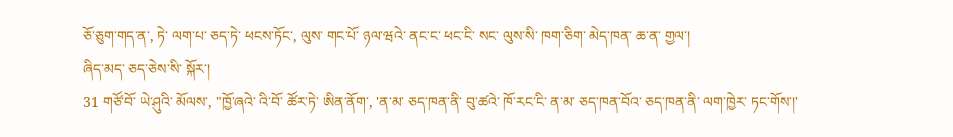ཅོ་ཅུག་གད་ན་, ཏེ་ ལག་པ་ ཅད་ཏེ་ ཕངས་ཏོང་, ལུས་ གང་པོ་ ཉལ་ཝའེ་ ནང་ང་ ཕང་ངི་ སང་ ལུས་སི་ ཁག་ཅིག་ མེད་ཁན་ ཆ་ན་ གྱལ་།
ཞིད་མད་ ཅད་ཅེས་སི་ སྐོར་།
31 གཙོ་བོ་ ཡེ་ཤུའི་ མོལས་, "ཁྱོ་ཞའེ་ འི་བོ་ ཚོར་ཏེ་ ཨིན་ནོག་, 'ན་མ་ ཅད་ཁན་ནི་ བུ་ཚའེ་ ཁོ་རང་ངི་ ན་མ་ ཅད་ཁན་བོའ་ ཅད་ཁན་ནི་ ལག་ཁྱེར་ ཏང་གོས་།'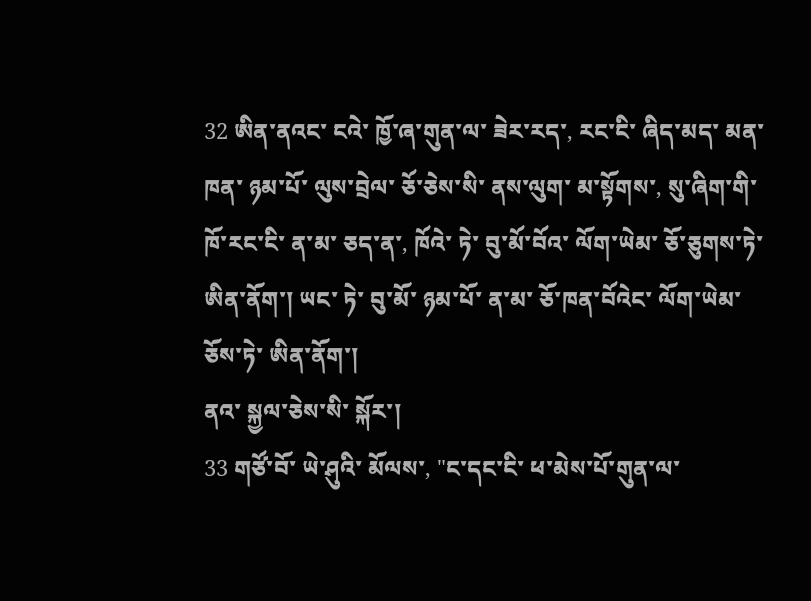32 ཨིན་ནའང་ ངའེ་ ཁྱོ་ཞ་གུན་ལ་ ཟེར་རད་, རང་ངི་ ཞིད་མད་ མན་ཁན་ ཉམ་པོ་ ལུས་བྲེལ་ ཅོ་ཅེས་སི་ ནས་ལུག་ མ་སྟོགས་, སུ་ཞིག་གི་ ཁོ་རང་ངི་ ན་མ་ ཅད་ན་, ཁོའེ་ ཏེ་ བུ་མོ་བོའ་ ལོག་ཡེམ་ ཅོ་ཅུགས་ཏེ་ ཨིན་ནོག་། ཡང་ ཏེ་ བུ་མོ་ ཉམ་པོ་ ན་མ་ ཅོ་ཁན་བོའེང་ ལོག་ཡེམ་ ཅོས་ཏེ་ ཨིན་ནོག་།
ནའ་ སྐྱལ་ཅེས་སི་ སྐོར་།
33 གཙོ་བོ་ ཡེ་ཤུའི་ མོལས་, "ང་དང་ངི་ ཕ་མེས་པོ་གུན་ལ་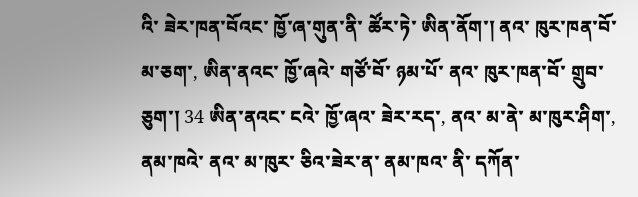འི་ ཟེར་ཁན་བོའང་ ཁྱོ་ཞ་གུན་ནི་ ཚོར་ཏེ་ ཨིན་ནོག་། ནའ་ ཁུར་ཁན་བོ་ མ་ཅག་, ཨིན་ནའང་ ཁྱོ་ཞའེ་ གཙོ་བོ་ ཉམ་པོ་ ནའ་ ཁུར་ཁན་བོ་ གྲུབ་ཅུག་། 34 ཨིན་ནའང་ ངའེ་ ཁྱོ་ཞའ་ ཟེར་རད་, ནའ་ མ་ནེ་ མ་ཁུར་ཤིག་, ནམ་ཁའེ་ ནའ་ མ་ཁུར་ ཅིའ་ཟེར་ན་ ནམ་ཁའ་ ནི་ དཀོན་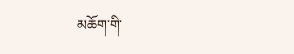མཆོག་གི་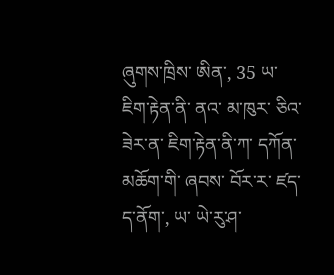ཞུགས་ཁྲིས་ ཨིན་, 35 ཡ་ ཇིག་རྟེན་ནི་ ནའ་ མ་ཁུར་ ཅིའ་ཟེར་ན་ ཇིག་རྟེན་ནི་ཀ་ དཀོན་མཆོག་གི་ ཞབས་ བོར་ར་ ཛད་ད་ནོག་, ཡ་ ཡེ་རུ་ཤ་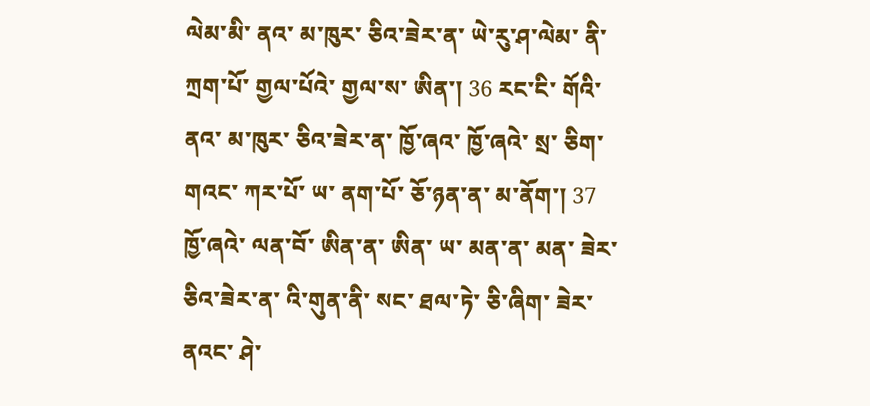ལེམ་མི་ ནའ་ མ་ཁུར་ ཅིའ་ཟེར་ན་ ཡེ་རུ་ཤ་ལེམ་ ནི་ ཀྲག་པོ་ གྱལ་པོའེ་ གྱལ་ས་ ཨིན་། 36 རང་ངི་ གོའི་ ནའ་ མ་ཁུར་ ཅིའ་ཟེར་ན་ ཁྱོ་ཞའ་ ཁྱོ་ཞའེ་ སྲ་ ཅིག་གའང་ ཀར་པོ་ ཡ་ ནག་པོ་ ཅོ་ཉན་ན་ མ་ནོག་། 37 ཁྱོ་ཞའེ་ ལན་བོ་ ཨིན་ན་ ཨིན་ ཡ་ མན་ན་ མན་ ཟེར་ ཅིའ་ཟེར་ན་ འི་གུན་ནི་ སང་ ཐལ་ཏེ་ ཅི་ཞིག་ ཟེར་ནའང་ ཤེ་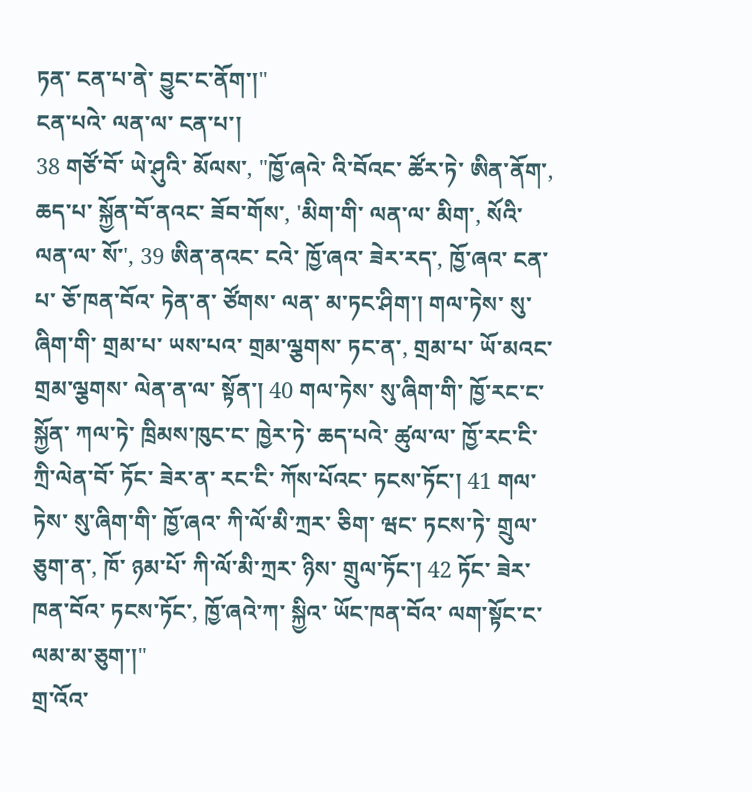ཏན་ ངན་པ་ནེ་ བྱུང་ང་ནོག་།"
ངན་པའེ་ ལན་ལ་ ངན་པ་།
38 གཙོ་བོ་ ཡེ་ཤུའི་ མོལས་, "ཁྱོ་ཞའེ་ འི་བོའང་ ཚོར་ཏེ་ ཨིན་ནོག་, ཆད་པ་ སྐྱོན་བོ་ནའང་ ཟོབ་གོས་, 'མིག་གི་ ལན་ལ་ མིག་, སོའི་ ལན་ལ་ སོ་', 39 ཨིན་ནའང་ ངའེ་ ཁྱོ་ཞའ་ ཟེར་རད་, ཁྱོ་ཞའ་ ངན་པ་ ཅོ་ཁན་བོའ་ ཏེན་ན་ ཙོགས་ ལན་ མ་ཏང་ཤིག་། གལ་ཏེས་ སུ་ཞིག་གི་ གྲམ་པ་ ཡས་པའ་ གྲམ་ལྕགས་ ཏང་ན་, གྲམ་པ་ ཡོ་མའང་ གྲམ་ལྕགས་ ལེན་ན་ལ་ སྟོན་། 40 གལ་ཏེས་ སུ་ཞིག་གི་ ཁྱོ་རང་ང་ སྐྱོན་ ཀལ་ཏེ་ ཁྲིམས་ཁུང་ང་ ཁྱེར་ཏེ་ ཆད་པའེ་ ཚུལ་ལ་ ཁྱོ་རང་ངི་ ཀྲི་ལེན་བོ་ ཏོང་ ཟེར་ན་ རང་ངི་ ཀོས་པོའང་ ཏངས་ཏོང་། 41 གལ་ཏེས་ སུ་ཞིག་གི་ ཁྱོ་ཞའ་ ཀི་ལོ་མི་ཀྲར་ ཅིག་ ཝང་ ཏངས་ཏེ་ གྲུལ་ཅུག་ན་, ཁོ་ ཉམ་པོ་ ཀི་ལོ་མི་ཀྲར་ ཉིས་ གྲུལ་ཏོང་། 42 ཏོང་ ཟེར་ཁན་བོའ་ ཏངས་ཏོང་, ཁྱོ་ཞའེ་ཀ་ སྐྱིའ་ ཡོང་ཁན་བོའ་ ལག་སྟོང་ང་ ལམ་མ་ཅུག་།"
གྲ་འོའ་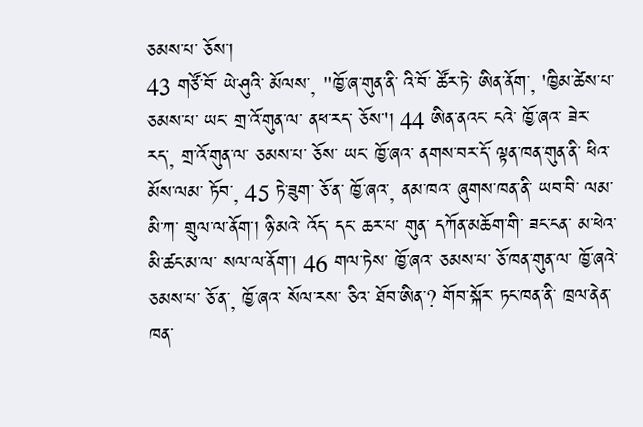ཅམས་པ་ ཅོས་།
43 གཙོ་བོ་ ཡེ་ཤུའི་ མོལས་, "ཁྱོ་ཞ་གུན་ནི་ འི་བོ་ ཚོར་ཏེ་ ཨིན་ནོག་, 'ཁྱིམ་ཚེས་པ་ ཅམས་པ་ ཡང་ གྲ་འོ་གུན་ལ་ ནཕ་རད་ ཅོས་'། 44 ཨིན་ནའང་ ངའེ་ ཁྱོ་ཞའ་ ཟེར་རད་, གྲ་འོ་གུན་ལ་ ཅམས་པ་ ཅོས་ ཡང་ ཁྱོ་ཞའ་ ནགས་བར་དོ་ ལྟན་ཁན་གུན་ནི་ ཕིའ་ མོས་ལམ་ ཏོབ་, 45 ཏེ་ཟུག་ ཅོ་ན་ ཁྱོ་ཞའ་, ནམ་ཁའ་ ཞུགས་ཁན་ནི་ ཡབ་བི་ ལམ་མི་ཀ་ གྲུལ་ལ་ནོག་། ཉི་མའེ་ འོད་ དང་ ཆར་པ་ གུན་ དཀོན་མཆོག་གི་ ཟང་ངན་ མ་ཕེའ་ མི་ཚང་མ་ལ་ སལ་ལ་ནོག་། 46 གལ་ཏེས་ ཁྱོ་ཞའ་ ཅམས་པ་ ཅོ་ཁན་གུན་ལ་ ཁྱོ་ཞའེ་ ཅམས་པ་ ཅོ་ན་, ཁྱོ་ཞའ་ སོལ་རས་ ཅིའ་ ཐོབ་ཨིན་? གོབ་སྐོར་ ཏང་ཁན་ནི་ ཁྲལ་ནེན་ཁན་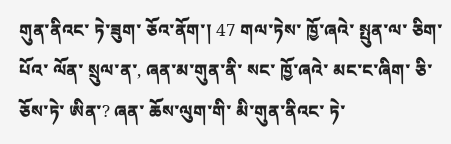གུན་ནིའང་ ཏེ་ཟུག་ ཅོའ་ནོག་། 47 གལ་ཏེས་ ཁྱོ་ཞའེ་ སྤུན་ལ་ ཅིག་པོའ་ ལོན་ སྲུལ་ན་, ཞན་མ་གུན་ནི་ སང་ ཁྱོ་ཞའེ་ མང་ང་ཞིག་ ཅི་ ཅོས་ཏེ་ ཨིན་? ཞན་ ཆོས་ལུག་གི་ མི་གུན་ནིའང་ ཏེ་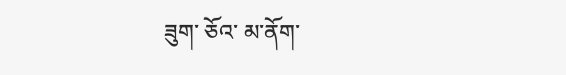ཟུག་ ཅོའ་ མ་ནོག་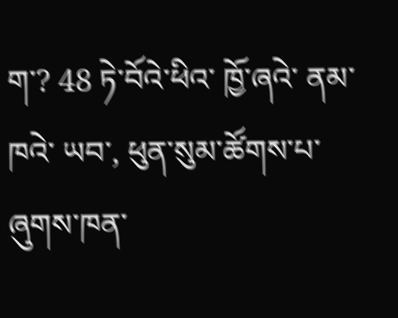ག་? 48 ཏེ་བོའེ་ཕིའ་ ཁྱོ་ཞའེ་ ནམ་ཁའེ་ ཡབ་, ཕུན་སུམ་ཚོགས་པ་ ཞུགས་ཁན་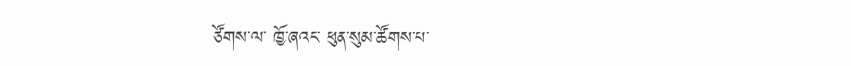ཙོགས་ལ་ ཁྱོ་ཞའང་ ཕུན་སུམ་ཚོགས་པ་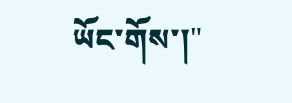ཡོང་གོས་།"